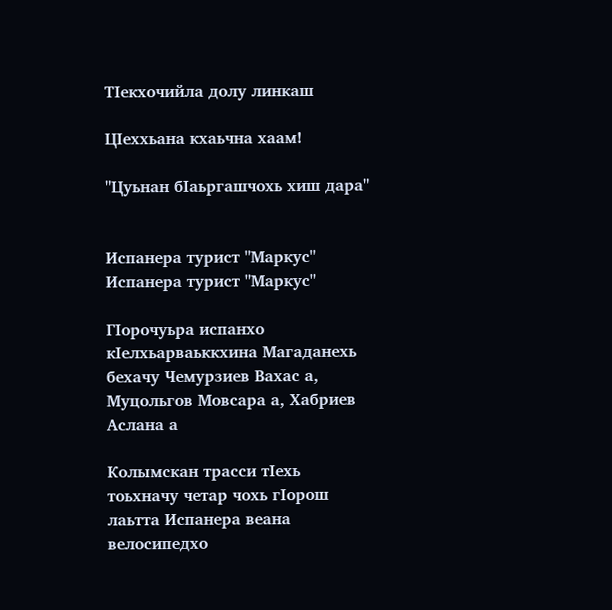ТIекхочийла долу линкаш

ЦIеххьана кхаьчна хаам!

"Цуьнан бIаьргашчохь хиш дара"


Испанера турист "Маркус"
Испанера турист "Маркус"

ГIорочуьра испанхо кIелхьарваьккхина Магаданехь бехачу Чемурзиев Вахас а, Муцольгов Мовсара а, Хабриев Аслана а

Колымскан трасси тIехь тоьхначу четар чохь гIорош лаьтта Испанера веана велосипедхо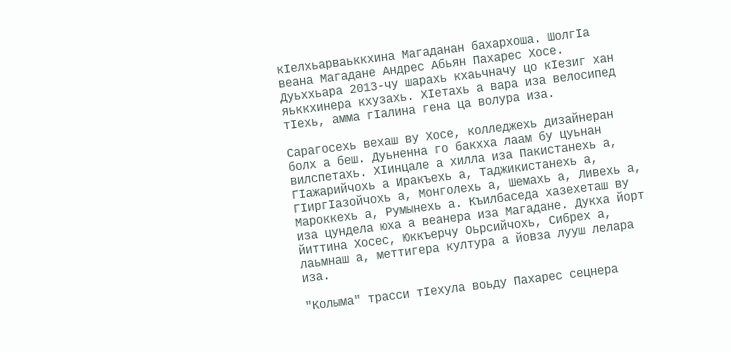кIелхьарваьккхина Магаданан бахархоша. ШолгIа веана Магадане Андрес Абьян Пахарес Хосе. Дуьххьара 2013-чу шарахь кхаьчначу цо кIезиг хан яьккхинера кхузахь. ХIетахь а вара иза велосипед тIехь, амма гIалина гена ца волура иза.

Сарагосехь вехаш ву Хосе, колледжехь дизайнеран болх а беш. Дуьненна го бакхха лаам бу цуьнан вилспетахь. ХIинцале а хилла иза Пакистанехь а, ГIажарийчохь а Иракъехь а, Таджикистанехь а, ГIиргIазойчохь а, Монголехь а, Шемахь а, Ливехь а, Мароккехь а, Румынехь а. Къилбаседа хазехеташ ву иза цундела юха а веанера иза Магадане. Дукха йорт йиттина Хосес, Юккъерчу Оьрсийчохь, Сибрех а, лаьмнаш а, меттигера култура а йовза лууш лелара иза.

"Колыма" трасси тIехула воьду Пахарес сецнера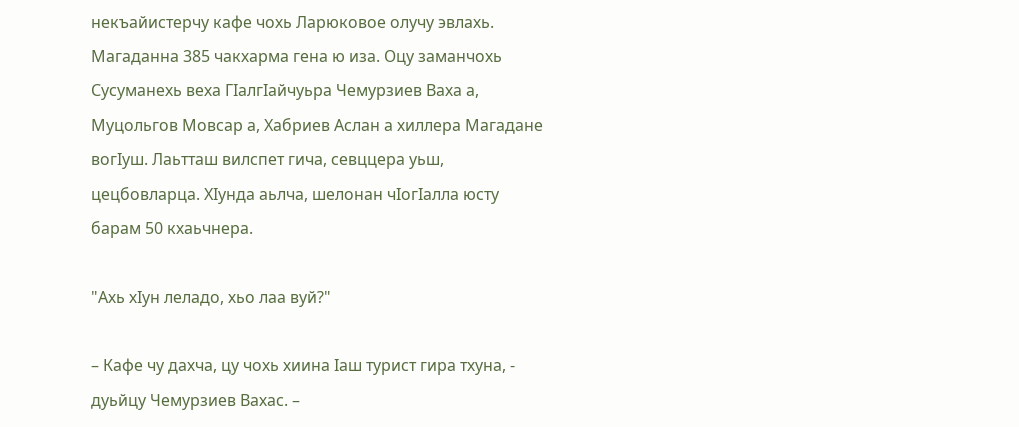некъайистерчу кафе чохь Ларюковое олучу эвлахь. Магаданна 385 чакхарма гена ю иза. Оцу заманчохь Сусуманехь веха ГIалгIайчуьра Чемурзиев Ваха а, Муцольгов Мовсар а, Хабриев Аслан а хиллера Магадане вогIуш. Лаьтташ вилспет гича, севццера уьш, цецбовларца. ХIунда аьлча, шелонан чIогIалла юсту барам 50 кхаьчнера.

"Ахь хIун леладо, хьо лаа вуй?"

– Кафе чу дахча, цу чохь хиина Iаш турист гира тхуна, - дуьйцу Чемурзиев Вахас. –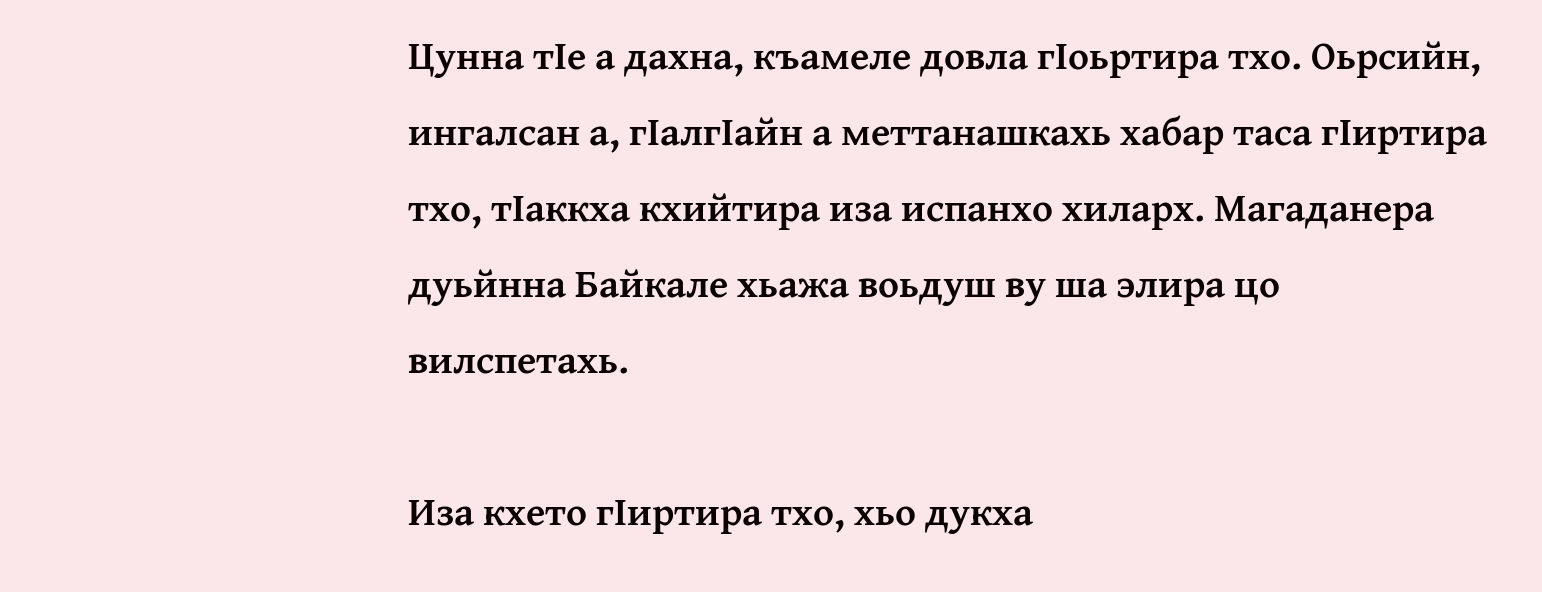Цунна тIе а дахна, къамеле довла гIоьртира тхо. Оьрсийн, ингалсан а, гIалгIайн а меттанашкахь хабар таса гIиртира тхо, тIаккха кхийтира иза испанхо хиларх. Магаданера дуьйнна Байкале хьажа воьдуш ву ша элира цо вилспетахь.

Иза кхето гIиртира тхо, хьо дукха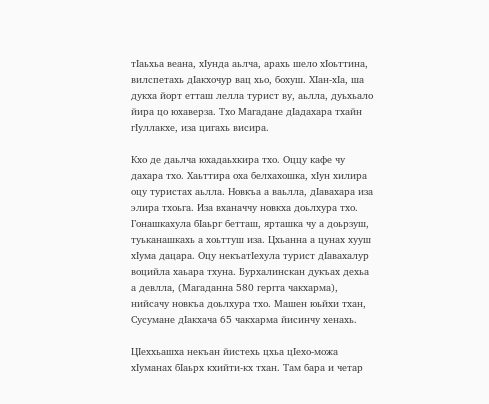тIаьхьа веана, хIунда аьлча, арахь шело хIоьттина, вилспетахь дIакхочур вац хьо, бохуш. ХIан-хIа, ша дукха йорт етташ лелла турист ву, аьлла, дуьхьало йира цо юхаверза. Тхо Магадане дIадахара тхайн гIуллакхе, иза цигахь висира.

Кхо де даьлча юхадаьхкира тхо. Оццу кафе чу дахара тхо. Хаьттира оха белхахошка, хIун хилира оцу туристах аьлла. Новкъа а ваьлла, дIавахара иза элира тхоьга. Иза вханаччу новкха доьлхура тхо. Гонашкахула бIаьрг бетташ, ярташка чу а доьрзуш, туьканашкахь а хоьттуш иза. Цхьанна а цунах хууш хIума дацара. Оцу некъатIехула турист дIавахалур воцийла хаьара тхуна. Бурхалинскан дукъах дехьа а девлла, (Магаданна 580 гергга чакхарма), нийсачу новкъа доьлхура тхо. Машен юьйхи тхан, Сусумане дIакхача 65 чакхарма йисинчу хенахь.

ЦIеххьашха некъан йистехь цхьа цIехо-можа хIуманах бIаьрх кхийти-кх тхан. Там бара и четар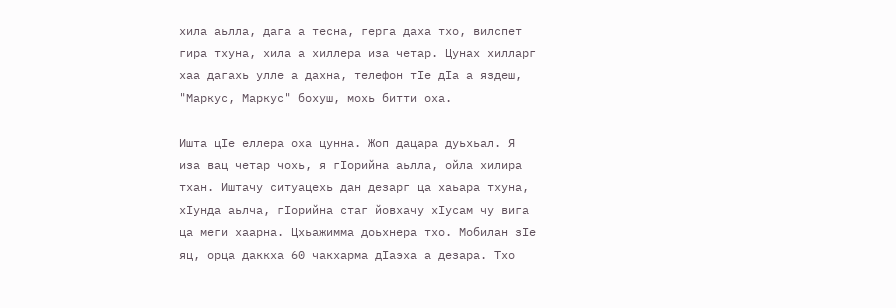хила аьлла, дага а тесна, герга даха тхо, вилспет гира тхуна, хила а хиллера иза четар. Цунах хилларг хаа дагахь улле а дахна, телефон тIе дIа а яздеш, "Маркус, Маркус" бохуш, мохь битти оха.

Ишта цIе еллера оха цунна. Жоп дацара дуьхьал. Я иза вац четар чохь, я гIорийна аьлла, ойла хилира тхан. Иштачу ситуацехь дан дезарг ца хаьара тхуна, хIунда аьлча, гIорийна стаг йовхачу хIусам чу вига ца меги хаарна. Цхьажимма доьхнера тхо. Мобилан зIе яц, орца даккха 60 чакхарма дIаэха а дезара. Тхо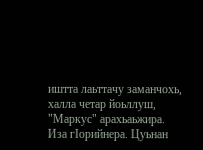иштта лаьттачу заманчохь, халла четар йоьллуш, "Маркус" арахьаьжира. Иза гIорийнера. Цуьнан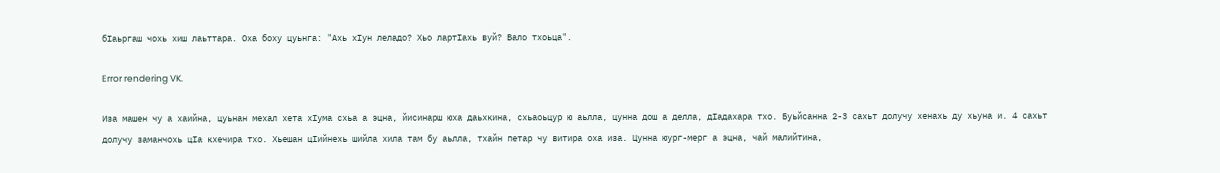бIаьргаш чохь хиш лаьттара. Оха боху цуьнга: "Ахь хIун леладо? Хьо лартIахь вуй? Вало тхоьца".

Error rendering VK.

Иза машен чу а хаийна, цуьнан мехал хета хIума схьа а эцна, йисинарш юха даьхкина, схьаоьцур ю аьлла, цунна дош а делла, дIадахара тхо. Буьйсанна 2-3 сахьт долучу хенахь ду хьуна и. 4 сахьт долучу заманчохь цIа кхечира тхо. Хьешан цIийнехь шийла хила там бу аьлла, тхайн петар чу витира оха иза. Цунна юург-мерг а эцна, чай малийтина,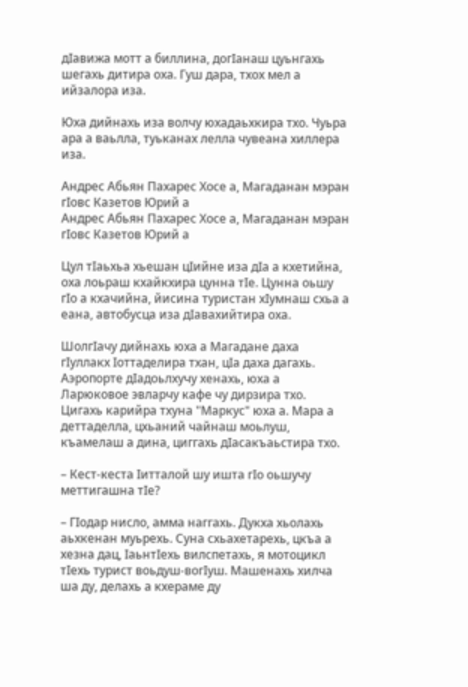дIавижа мотт а биллина, догIанаш цуьнгахь шегахь дитира оха. Гуш дара, тхох мел а ийзалора иза.

Юха дийнахь иза волчу юхадаьхкира тхо. Чуьра ара а ваьлла, туьканах лелла чувеана хиллера иза.

Андрес Абьян Пахарес Хосе а, Магаданан мэран гIовс Казетов Юрий а
Андрес Абьян Пахарес Хосе а, Магаданан мэран гIовс Казетов Юрий а

Цул тIаьхьа хьешан цIийне иза дIа а кхетийна, оха лоьраш кхайкхира цунна тIе. Цунна оьшу гIо а кхачийна, йисина туристан хIумнаш схьа а еана, автобусца иза дIавахийтира оха.

ШолгIачу дийнахь юха а Магадане даха гIуллакх Iоттаделира тхан, цIа даха дагахь. Аэропорте дIадоьлхучу хенахь, юха а Ларюковое эвларчу кафе чу дирзира тхо. Цигахь карийра тхуна "Маркус" юха а. Мара а деттаделла, цхьаний чайнаш моьлуш, къамелаш а дина, циггахь дIасакъаьстира тхо.

– Кест-кеста Iитталой шу ишта гIо оьшучу меттигашна тIе?

– ГIодар нисло, амма наггахь. Дукха хьолахь аьхкенан муьрехь. Суна схьахетарехь, цкъа а хезна дац, IаьнтIехь вилспетахь, я мотоцикл тIехь турист воьдуш-вогIуш. Машенахь хилча ша ду, делахь а кхераме ду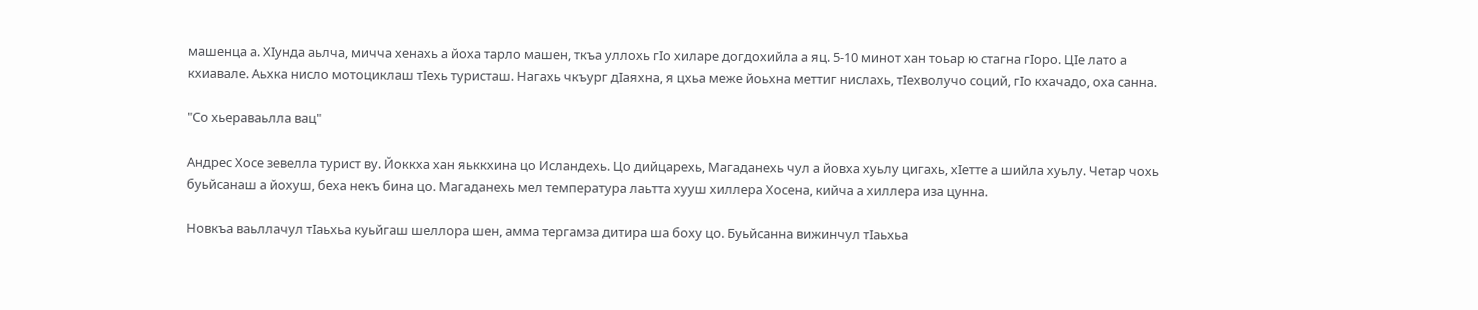машенца а. ХIунда аьлча, мичча хенахь а йоха тарло машен, ткъа уллохь гIо хиларе догдохийла а яц. 5-10 минот хан тоьар ю стагна гIоро. ЦIе лато а кхиавале. Аьхка нисло мотоциклаш тIехь туристаш. Нагахь чкъург дIаяхна, я цхьа меже йоьхна меттиг нислахь, тIехволучо соций, гIо кхачадо, оха санна.

"Со хьераваьлла вац"

Андрес Хосе зевелла турист ву. Йоккха хан яьккхина цо Исландехь. Цо дийцарехь, Магаданехь чул а йовха хуьлу цигахь, хIетте а шийла хуьлу. Четар чохь буьйсанаш а йохуш, беха некъ бина цо. Магаданехь мел температура лаьтта хууш хиллера Хосена, кийча а хиллера иза цунна.

Новкъа ваьллачул тIаьхьа куьйгаш шеллора шен, амма тергамза дитира ша боху цо. Буьйсанна вижинчул тIаьхьа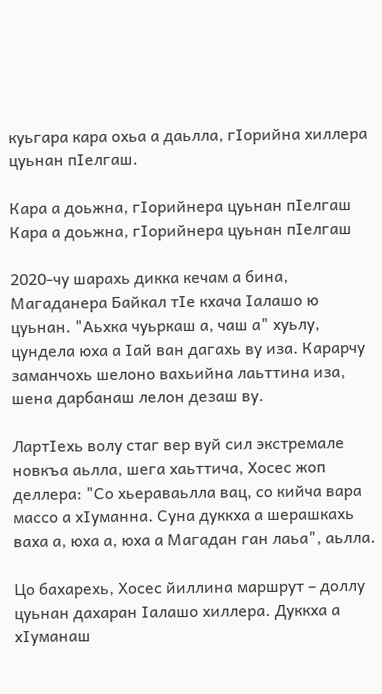куьгара кара охьа а даьлла, гIорийна хиллера цуьнан пIелгаш.

Кара а доьжна, гIорийнера цуьнан пIелгаш
Кара а доьжна, гIорийнера цуьнан пIелгаш

2020-чу шарахь дикка кечам а бина, Магаданера Байкал тIе кхача Iалашо ю цуьнан. "Аьхка чуьркаш а, чаш а" хуьлу, цундела юха а Iай ван дагахь ву иза. Карарчу заманчохь шелоно вахьийна лаьттина иза, шена дарбанаш лелон дезаш ву.

ЛартIехь волу стаг вер вуй сил экстремале новкъа аьлла, шега хаьттича, Хосес жоп деллера: "Со хьераваьлла вац, со кийча вара массо а хIуманна. Суна дуккха а шерашкахь ваха а, юха а, юха а Магадан ган лаьа", аьлла.

Цо бахарехь, Хосес йиллина маршрут – доллу цуьнан дахаран Iалашо хиллера. Дуккха а хIуманаш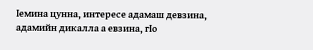Iемина цунна, интересе адамаш девзина, адамийн дикалла а евзина, гIо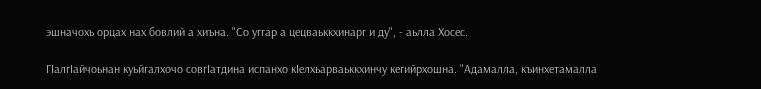эшначохь орцах нах бовлий а хиъна. "Со уггар а цецваьккхинарг и ду", - аьлла Хосес.

ГIалгIайчоьнан куьйгалхочо совгIатдина испанхо кIелхьарваьккхинчу кегийрхошна. "Адамалла, къинхетамалла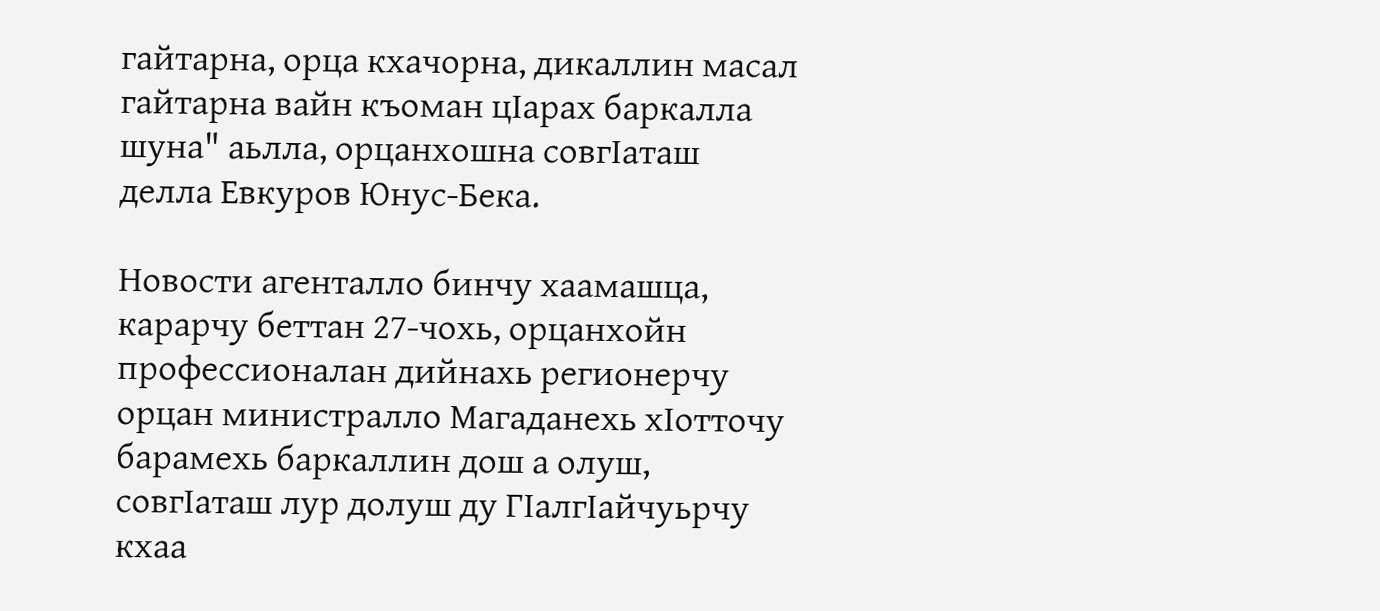гайтарна, орца кхачорна, дикаллин масал гайтарна вайн къоман цIарах баркалла шуна" аьлла, орцанхошна совгIаташ делла Евкуров Юнус-Бека.

Новости агенталло бинчу хаамашца, карарчу беттан 27-чохь, орцанхойн профессионалан дийнахь регионерчу орцан министралло Магаданехь хIотточу барамехь баркаллин дош а олуш, совгIаташ лур долуш ду ГIалгIайчуьрчу кхаа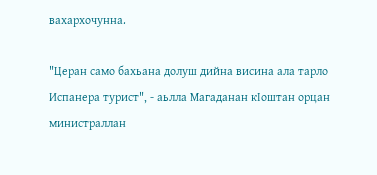вахархочунна.

"Церан само бахьана долуш дийна висина ала тарло Испанера турист", - аьлла Магаданан кIоштан орцан министраллан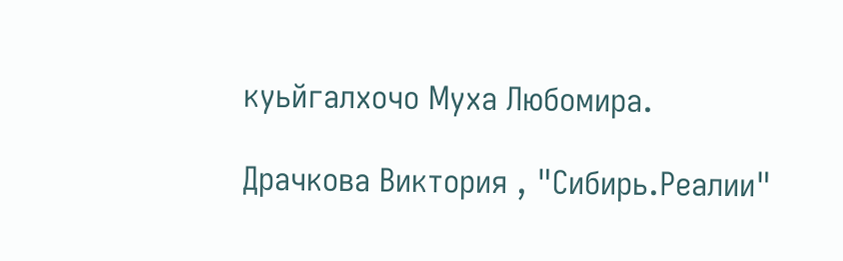куьйгалхочо Муха Любомира.

Драчкова Виктория , "Сибирь.Реалии"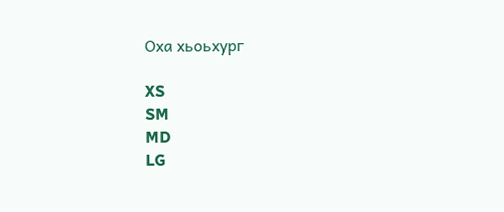Оха хьоьхург

XS
SM
MD
LG